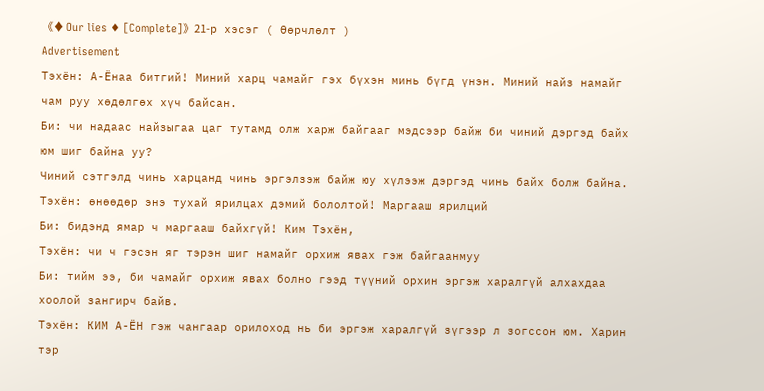《♦ Our lies ♦ [Complete]》21-р хэсэг ( Өөрчлөлт )
Advertisement
Тэхён: А-Ёнаа битгий! Миний харц чамайг гэх бүхэн минь бүгд үнэн. Миний найз намайг чам руу хөдөлгөх хүч байсан.
Би: чи надаас найзыгаа цаг тутамд олж харж байгааг мэдсээр байж би чиний дэргэд байх юм шиг байна уу?
Чиний сэтгэлд чинь харцанд чинь эргэлзэж байж юу хүлээж дэргэд чинь байх болж байна.
Тэхён: өнөөдөр энэ тухай ярилцах дэмий бололтой! Маргааш ярилций
Би: бидэнд ямар ч маргааш байхгүй! Ким Тэхён,
Тэхён: чи ч гэсэн яг тэрэн шиг намайг орхиж явах гэж байгаанмуу
Би: тийм ээ, би чамайг орхиж явах болно гээд түүний орхин эргэж харалгүй алхахдаа хоолой зангирч байв.
Тэхён: КИМ А-ЁН гэж чангаар орилоход нь би эргэж харалгүй зүгээр л зогссон юм. Харин тэр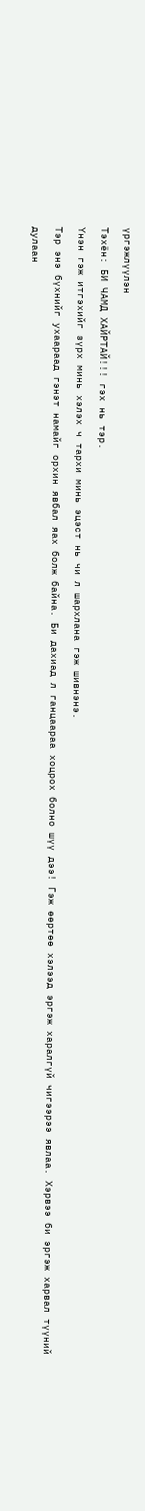үргэжлүүлэн
Тэхён: БИ ЧАМД ХАЙРТАЙ!!! гэх нь тэр.
Үнэн гэж итгэхийг зүрх минь хэлэх ч тархи минь эцэст нь чи л шархлана гэж шивнэнэ.
Тэр энэ бүхнийг ухаараад гэнэт намайг орхин явбал яах болж байна. Би дахиад л ганцаараа хоцрох болно шүү дээ! Гэж өөртөө хэлээд эргэж харалгүй чигээрээ явлаа. Хэрвээ би эргэж харвал түүний дулаан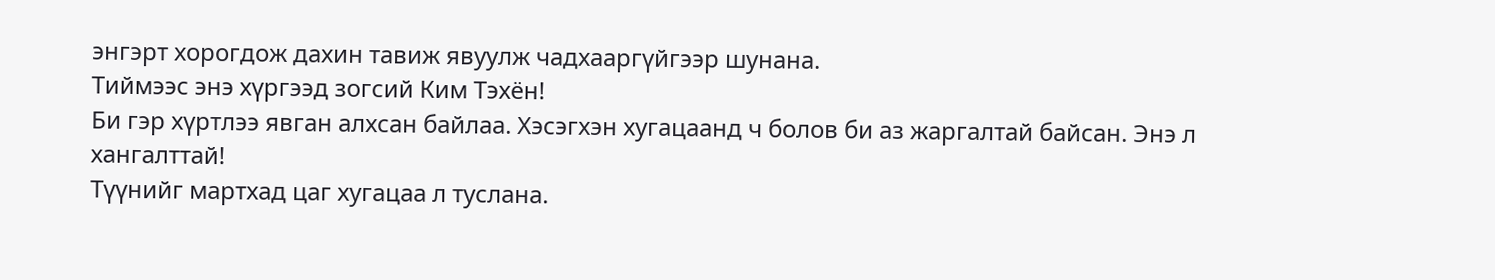энгэрт хорогдож дахин тавиж явуулж чадхааргүйгээр шунана.
Тиймээс энэ хүргээд зогсий Ким Тэхён!
Би гэр хүртлээ явган алхсан байлаа. Хэсэгхэн хугацаанд ч болов би аз жаргалтай байсан. Энэ л хангалттай!
Түүнийг мартхад цаг хугацаа л туслана.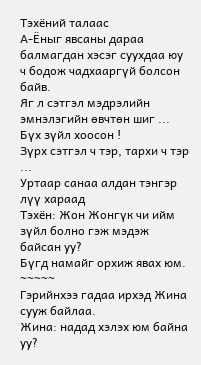Тэхёний талаас
А-Ёныг явсаны дараа балмагдан хэсэг суухдаа юу ч бодож чадхааргүй болсон байв.
Яг л сэтгэл мэдрэлийн эмнэлэгийн өвчтөн шиг ...
Бүх зүйл хоосон !
Зүрх сэтгэл ч тэр, тархи ч тэр ...
Уртаар санаа алдан тэнгэр лүү хараад
Тэхён: Жон Жонгүк чи ийм зүйл болно гэж мэдэж байсан уу?
Бүгд намайг орхиж явах юм.
~~~~~
Гэрийнхээ гадаа ирхэд Жина сууж байлаа.
Жина: надад хэлэх юм байна уу?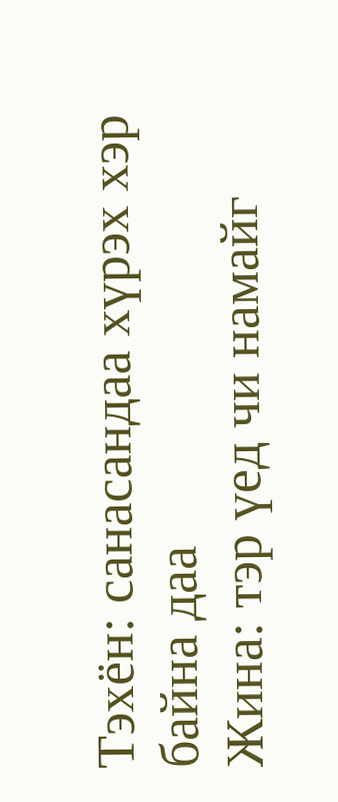Тэхён: санасандаа хүрэх хэр байна даа
Жина: тэр үед чи намайг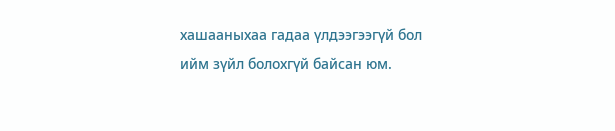хашааныхаа гадаа үлдээгээгүй бол ийм зүйл болохгүй байсан юм.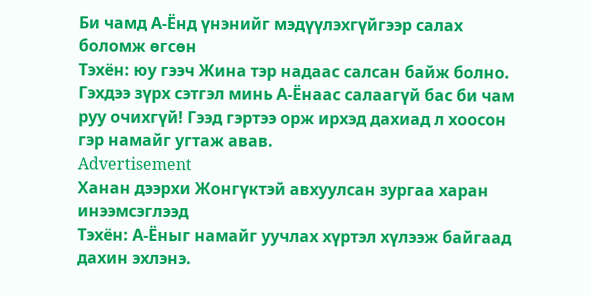Би чамд А-Ёнд үнэнийг мэдүүлэхгүйгээр салах боломж өгсөн
Тэхён: юу гээч Жина тэр надаас салсан байж болно. Гэхдээ зүрх сэтгэл минь А-Ёнаас салаагүй бас би чам руу очихгүй! Гээд гэртээ орж ирхэд дахиад л хоосон гэр намайг угтаж авав.
Advertisement
Ханан дээрхи Жонгүктэй авхуулсан зургаа харан инээмсэглээд
Тэхён: А-Ёныг намайг уучлах хүртэл хүлээж байгаад дахин эхлэнэ.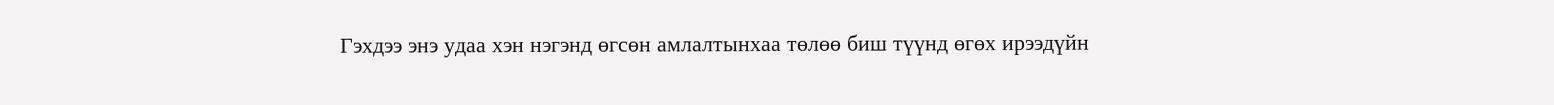Гэхдээ энэ удаа хэн нэгэнд өгсөн амлалтынхаа төлөө биш түүнд өгөх ирээдүйн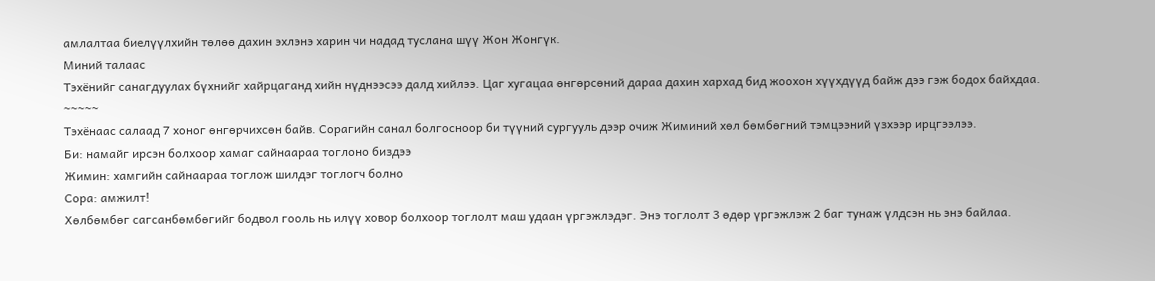амлалтаа биелүүлхийн төлөө дахин эхлэнэ харин чи надад туслана шүү Жон Жонгүк.
Миний талаас
Тэхёнийг санагдуулах бүхнийг хайрцаганд хийн нүднээсээ далд хийлээ. Цаг хугацаа өнгөрсөний дараа дахин хархад бид жоохон хүүхдүүд байж дээ гэж бодох байхдаа.
~~~~~
Тэхёнаас салаад 7 хоног өнгөрчихсөн байв. Сорагийн санал болгосноор би түүний сургууль дээр очиж Жиминий хөл бөмбөгний тэмцээний үзхээр ирцгээлээ.
Би: намайг ирсэн болхоор хамаг сайнаараа тоглоно биздээ
Жимин: хамгийн сайнаараа тоглож шилдэг тоглогч болно
Сора: амжилт!
Хөлбөмбөг сагсанбөмбөгийг бодвол гооль нь илүү ховор болхоор тоглолт маш удаан үргэжлэдэг. Энэ тоглолт 3 өдөр үргэжлэж 2 баг тунаж үлдсэн нь энэ байлаа.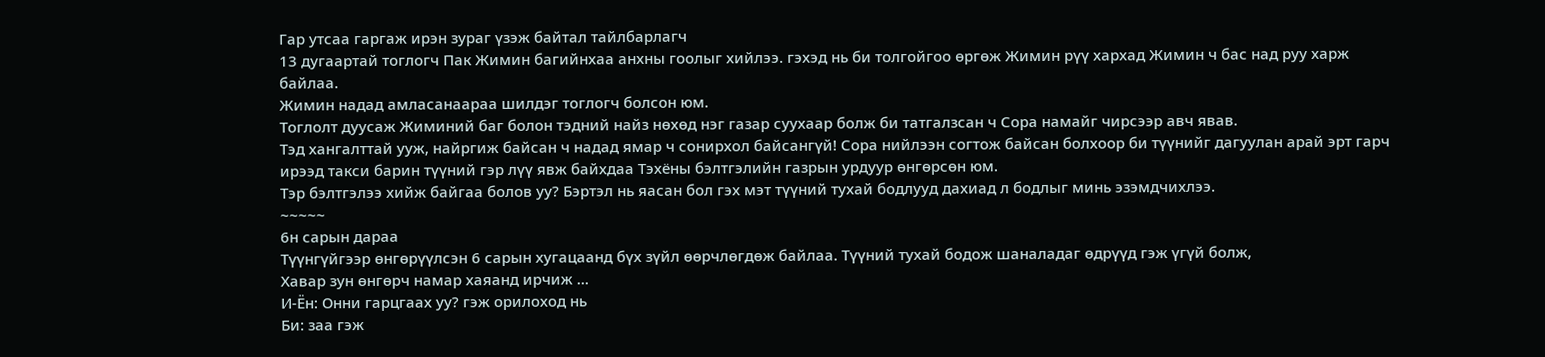Гар утсаа гаргаж ирэн зураг үзэж байтал тайлбарлагч
13 дугаартай тоглогч Пак Жимин багийнхаа анхны гоолыг хийлээ. гэхэд нь би толгойгоо өргөж Жимин рүү хархад Жимин ч бас над руу харж байлаа.
Жимин надад амласанаараа шилдэг тоглогч болсон юм.
Тоглолт дуусаж Жиминий баг болон тэдний найз нөхөд нэг газар суухаар болж би татгалзсан ч Сора намайг чирсээр авч явав.
Тэд хангалттай ууж, найргиж байсан ч надад ямар ч сонирхол байсангүй! Сора нийлээн согтож байсан болхоор би түүнийг дагуулан арай эрт гарч ирээд такси барин түүний гэр лүү явж байхдаа Тэхёны бэлтгэлийн газрын урдуур өнгөрсөн юм.
Тэр бэлтгэлээ хийж байгаа болов уу? Бэртэл нь яасан бол гэх мэт түүний тухай бодлууд дахиад л бодлыг минь эзэмдчихлээ.
~~~~~
6н сарын дараа
Түүнгүйгээр өнгөрүүлсэн 6 сарын хугацаанд бүх зүйл өөрчлөгдөж байлаа. Түүний тухай бодож шаналадаг өдрүүд гэж үгүй болж,
Хавар зун өнгөрч намар хаяанд ирчиж ...
И-Ён: Онни гарцгаах уу? гэж орилоход нь
Би: заа гэж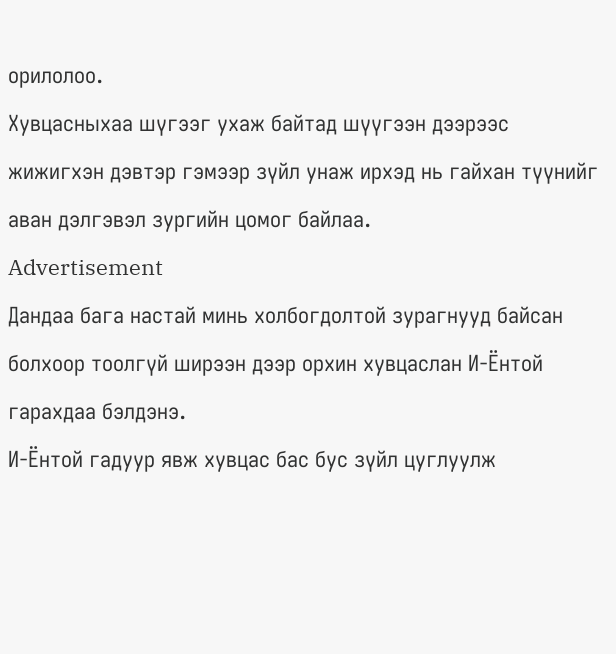орилолоо.
Хувцасныхаа шүгээг ухаж байтад шүүгээн дээрээс жижигхэн дэвтэр гэмээр зүйл унаж ирхэд нь гайхан түүнийг аван дэлгэвэл зургийн цомог байлаа.
Advertisement
Дандаа бага настай минь холбогдолтой зурагнууд байсан болхоор тоолгүй ширээн дээр орхин хувцаслан И-Ёнтой гарахдаа бэлдэнэ.
И-Ёнтой гадуур явж хувцас бас бус зүйл цуглуулж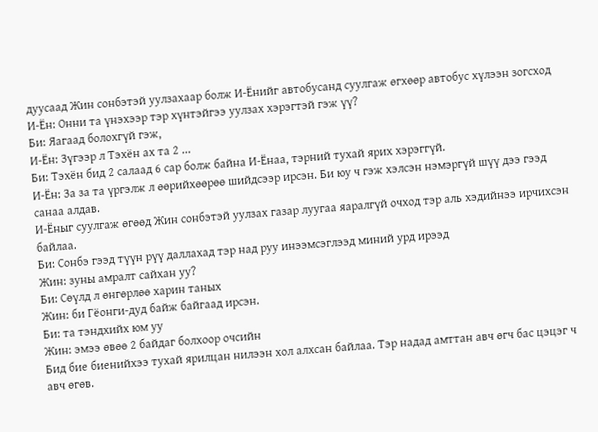дуусаад Жин сонбэтэй уулзахаар болж И-Ёнийг автобусанд суулгаж өгхөөр автобус хүлээн зогсход
И-Ён: Онни та үнэхээр тэр хүнтэйгээ уулзах хэрэгтэй гэж үү?
Би: Яагаад болохгүй гэж,
И-Ён: Зүгээр л Тэхён ах та 2 ...
Би: Тэхён бид 2 салаад 6 сар болж байна И-Ёнаа, тэрний тухай ярих хэрэггүй.
И-Ён: За за та үргэлж л өөрийхөөрөө шийдсээр ирсэн. Би юу ч гэж хэлсэн нэмэргүй шүү дээ гээд санаа алдав.
И-Ёныг суулгаж өгөөд Жин сонбэтэй уулзах газар луугаа яаралгүй очход тэр аль хэдийнээ ирчихсэн байлаа.
Би: Сонбэ гээд түүн рүү даллахад тэр над руу инээмсэглээд миний урд ирээд
Жин: зуны амралт сайхан уу?
Би: Сөүлд л өнгөрлөө харин таных
Жин: би Гёонги-дуд байж байгаад ирсэн.
Би: та тэндхийх юм уу
Жин: эмээ өвөө 2 байдаг болхоор очсийн
Бид бие биенийхээ тухай ярилцан нилээн хол алхсан байлаа. Тэр надад амттан авч өгч бас цэцэг ч авч өгөв.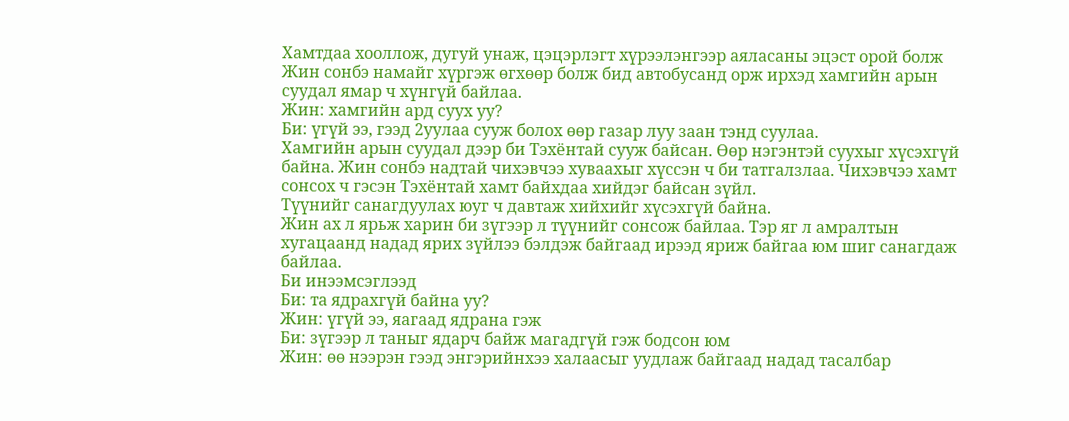Хамтдаа хооллож, дугуй унаж, цэцэрлэгт хүрээлэнгээр аяласаны эцэст орой болж Жин сонбэ намайг хүргэж өгхөөр болж бид автобусанд орж ирхэд хамгийн арын суудал ямар ч хүнгүй байлаа.
Жин: хамгийн ард суух уу?
Би: үгүй ээ, гээд 2уулаа сууж болох өөр газар луу заан тэнд суулаа.
Хамгийн арын суудал дээр би Тэхёнтай сууж байсан. Өөр нэгэнтэй суухыг хүсэхгүй байна. Жин сонбэ надтай чихэвчээ хуваахыг хүссэн ч би татгалзлаа. Чихэвчээ хамт сонсох ч гэсэн Тэхёнтай хамт байхдаа хийдэг байсан зүйл.
Түүнийг санагдуулах юуг ч давтаж хийхийг хүсэхгүй байна.
Жин ах л ярьж харин би зүгээр л түүнийг сонсож байлаа. Тэр яг л амралтын хугацаанд надад ярих зүйлээ бэлдэж байгаад ирээд яриж байгаа юм шиг санагдаж байлаа.
Би инээмсэглээд
Би: та ядрахгүй байна уу?
Жин: үгүй ээ, яагаад ядрана гэж
Би: зүгээр л таныг ядарч байж магадгүй гэж бодсон юм
Жин: өө нээрэн гээд энгэрийнхээ халаасыг уудлаж байгаад надад тасалбар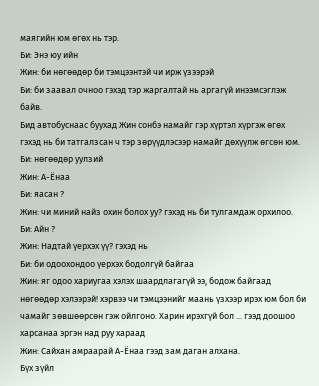маягийн юм өгөх нь тэр.
Би: Энэ юу ийн
Жин: би нөгөөдөр би тэмцээнтэй чи ирж үзээрэй
Би: би заавал очноо гэхэд тэр жаргалтай нь аргагүй инээмсэглэж байв.
Бид автобуснаас буухад Жин сонбэ намайг гэр хүртэл хүргэж өгөх гэхэд нь би татгалзсан ч тэр зөрүүдлэсээр намайг дөхүүлж өгсөн юм.
Би: нөгөөдөр уулзий
Жин: А-Ёнаа
Би: яасан ?
Жин: чи миний найз охин болох уу? гэхэд нь би тулгамдаж орхилоо.
Би: Айн ?
Жин: Надтай үерхэх үү? гэхэд нь
Би: би одоохондоо үерхэх бодолгүй байгаа
Жин: яг одоо хариугаа хэлэх шаардлагагүй ээ, бодож байгаад нөгөөдөр хэлээрэй! хэрвээ чи тэмцээнийг маань үзхээр ирэх юм бол би чамайг зөвшөөрсөн гэж ойлгоно. Харин ирэхгүй бол ... гээд доошоо харсанаа эргэн над руу хараад
Жин: Сайхан амраарай А-Ёнаа гээд зам даган алхана.
Бүх зүйл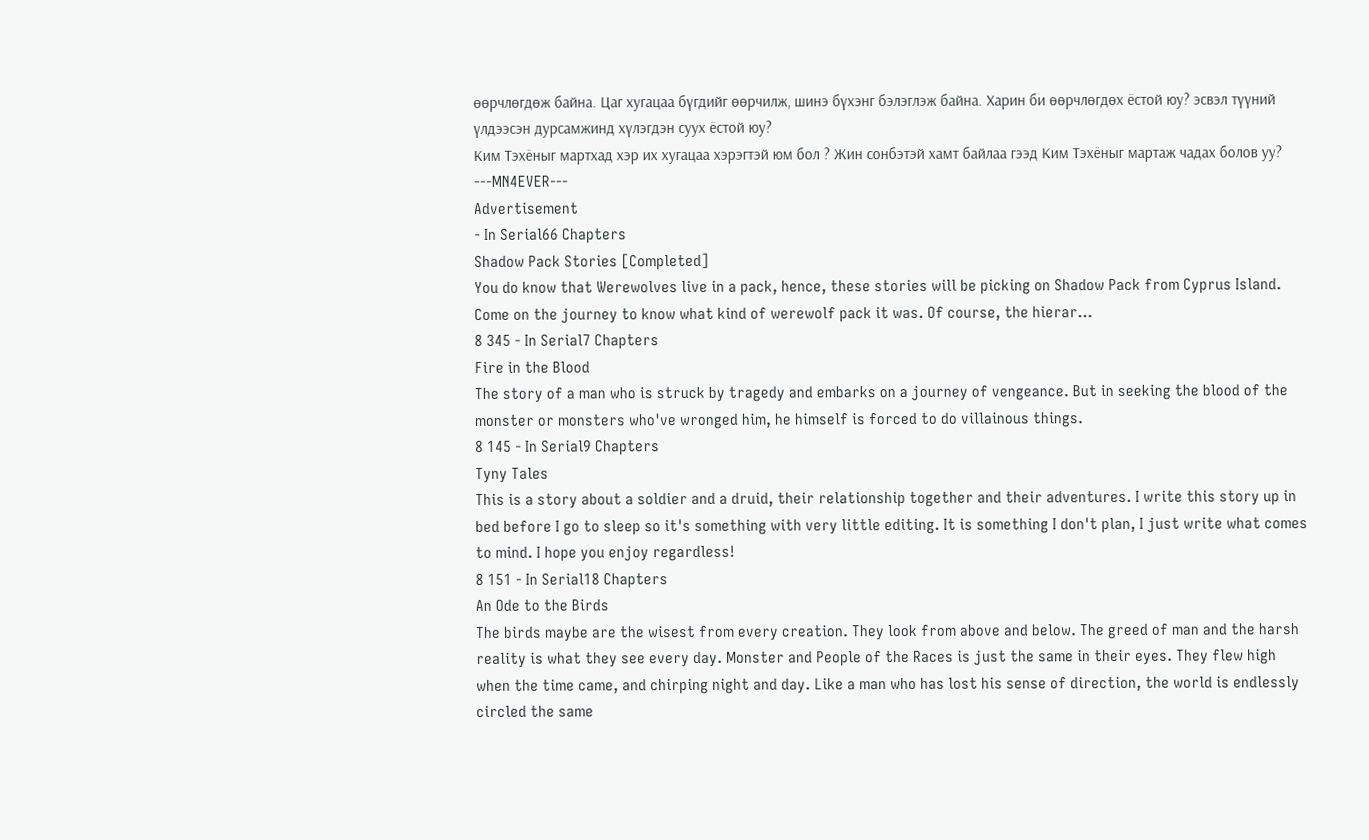өөрчлөгдөж байна. Цаг хугацаа бүгдийг өөрчилж, шинэ бүхэнг бэлэглэж байна. Харин би өөрчлөгдөх ёстой юу? эсвэл түүний үлдээсэн дурсамжинд хүлэгдэн суух ёстой юу?
Ким Тэхёныг мартхад хэр их хугацаа хэрэгтэй юм бол ? Жин сонбэтэй хамт байлаа гээд Ким Тэхёныг мартаж чадах болов уу?
---MN4EVER---
Advertisement
- In Serial66 Chapters
Shadow Pack Stories [Completed]
You do know that Werewolves live in a pack, hence, these stories will be picking on Shadow Pack from Cyprus Island. Come on the journey to know what kind of werewolf pack it was. Of course, the hierar...
8 345 - In Serial7 Chapters
Fire in the Blood
The story of a man who is struck by tragedy and embarks on a journey of vengeance. But in seeking the blood of the monster or monsters who've wronged him, he himself is forced to do villainous things.
8 145 - In Serial9 Chapters
Tyny Tales
This is a story about a soldier and a druid, their relationship together and their adventures. I write this story up in bed before I go to sleep so it's something with very little editing. It is something I don't plan, I just write what comes to mind. I hope you enjoy regardless!
8 151 - In Serial18 Chapters
An Ode to the Birds
The birds maybe are the wisest from every creation. They look from above and below. The greed of man and the harsh reality is what they see every day. Monster and People of the Races is just the same in their eyes. They flew high when the time came, and chirping night and day. Like a man who has lost his sense of direction, the world is endlessly circled the same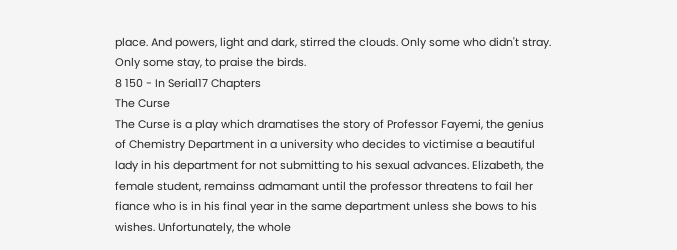place. And powers, light and dark, stirred the clouds. Only some who didn't stray. Only some stay, to praise the birds.
8 150 - In Serial17 Chapters
The Curse
The Curse is a play which dramatises the story of Professor Fayemi, the genius of Chemistry Department in a university who decides to victimise a beautiful lady in his department for not submitting to his sexual advances. Elizabeth, the female student, remainss admamant until the professor threatens to fail her fiance who is in his final year in the same department unless she bows to his wishes. Unfortunately, the whole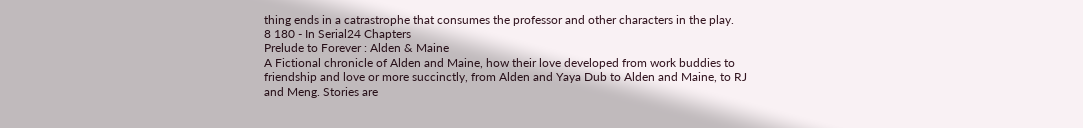thing ends in a catrastrophe that consumes the professor and other characters in the play.
8 180 - In Serial24 Chapters
Prelude to Forever : Alden & Maine
A Fictional chronicle of Alden and Maine, how their love developed from work buddies to friendship and love or more succinctly, from Alden and Yaya Dub to Alden and Maine, to RJ and Meng. Stories are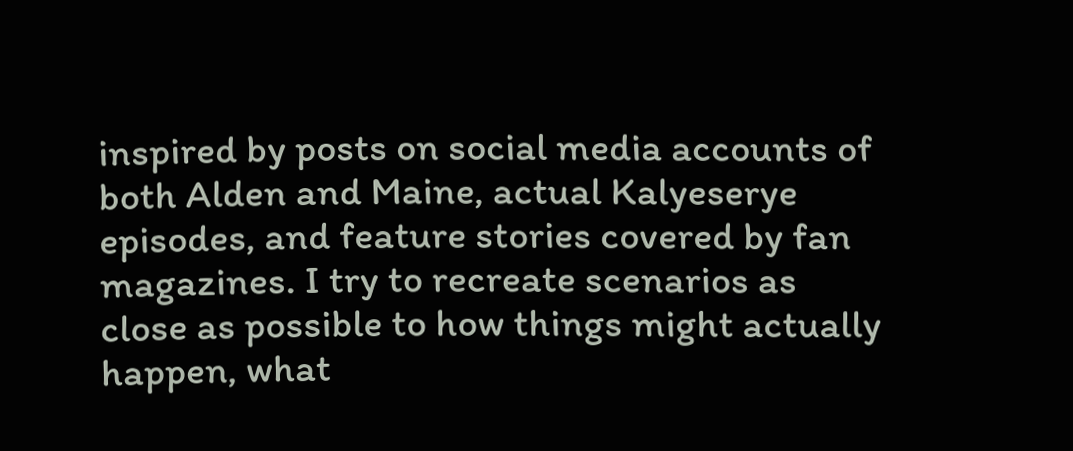inspired by posts on social media accounts of both Alden and Maine, actual Kalyeserye episodes, and feature stories covered by fan magazines. I try to recreate scenarios as close as possible to how things might actually happen, what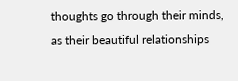thoughts go through their minds, as their beautiful relationships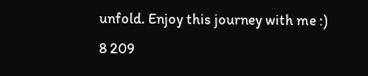unfold. Enjoy this journey with me :)
8 209